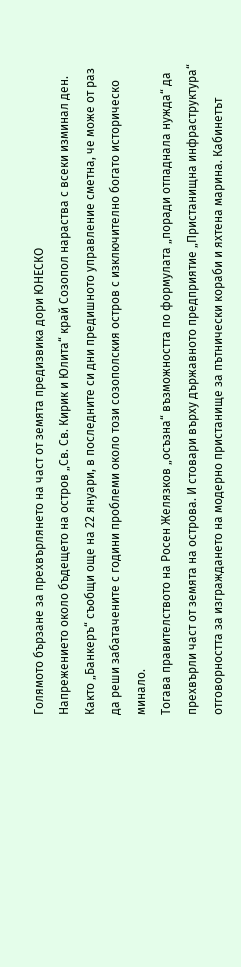Голямото бързане за прехвърлянето на част от земята предизвика дори ЮНЕСКО
Напрежението около бъдещето на остров „Св. Св. Кирик и Юлита“ край Созопол нараства с всеки изминал ден. Както „Банкеръ“ съобщи още на 22 януари, в последните си дни предишното управление сметна, че може от раз да реши забатачените с години проблеми около този созополския остров с изключително богато историческо минало.
Тогава правителството на Росен Желязков „осъзна“ възможността по формулата „поради отпаднала нужда“ да прехвърли част от земята на острова. И стовари върху държавното предприятие „Пристанищна инфраструктура“ отговорността за изграждането на модерно пристанище за пътнически кораби и яхтена марина. Кабинетът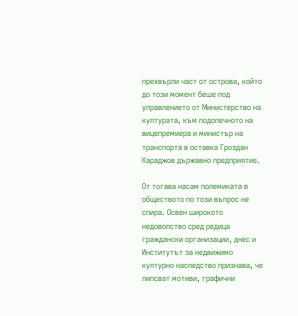прехвърли част от острова, който до този момент беше под управлението от Министерство на културата, към подопечното на вицепремиера и министър на транспорта в оставка Гроздан Караджов държавно предприятие.

От тогава насам полемиката в обществото по този въпрос не спира. Освен широкото недоволство сред редица граждански организации, днес и Институтът за недвижимо културно наследство признава, че липсват мотиви, графични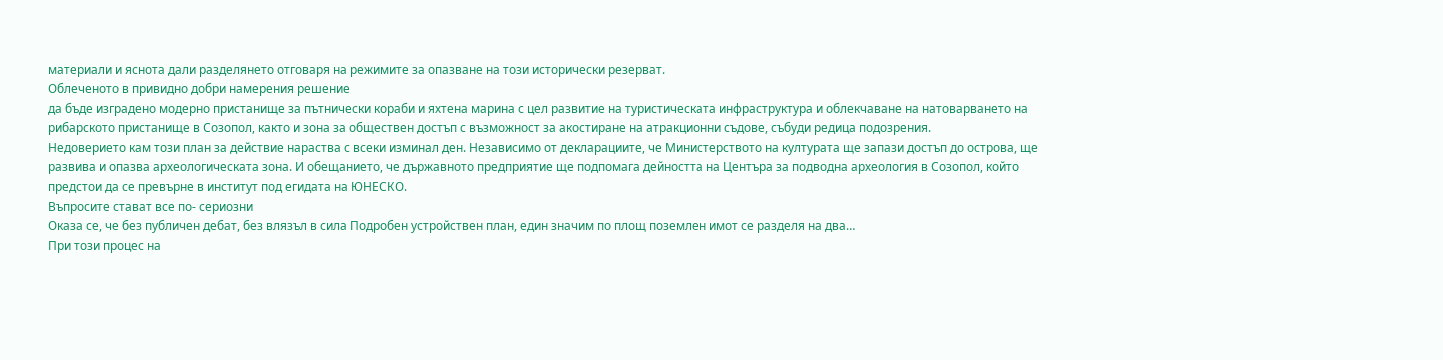материали и яснота дали разделянето отговаря на режимите за опазване на този исторически резерват.
Облеченото в привидно добри намерения решение
да бъде изградено модерно пристанище за пътнически кораби и яхтена марина с цел развитие на туристическата инфраструктура и облекчаване на натоварването на рибарското пристанище в Созопол, както и зона за обществен достъп с възможност за акостиране на атракционни съдове, събуди редица подозрения.
Недоверието кам този план за действие нараства с всеки изминал ден. Независимо от декларациите, че Министерството на културата ще запази достъп до острова, ще развива и опазва археологическата зона. И обещанието, че държавното предприятие ще подпомага дейността на Центъра за подводна археология в Созопол, който предстои да се превърне в институт под егидата на ЮНЕСКО.
Въпросите стават все по- сериозни
Оказа се, че без публичен дебат, без влязъл в сила Подробен устройствен план, един значим по площ поземлен имот се разделя на два…
При този процес на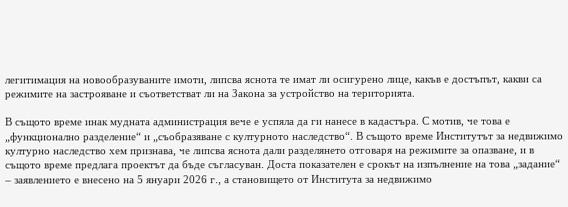легитимация на новообразуваните имоти, липсва яснота те имат ли осигурено лице, какъв е достъпът, какви са режимите на застрояване и съответстват ли на Закона за устройство на територията.

В същото време инак мудната администрация вече е успяла да ги нанесе в кадастъра. С мотив, че това е „функционално разделение“ и „съобразяване с културното наследство“. В същото време Институтът за недвижимо културно наследство хем признава, че липсва яснота дали разделянето отговаря на режимите за опазване, и в същото време предлага проектът да бъде съгласуван. Доста показателен е срокът на изпълнение на това „задание“ – заявлението е внесено на 5 януари 2026 г., а становището от Института за недвижимо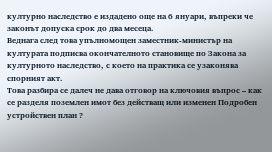културно наследство е издадено още на 6 януари, въпреки че законът допуска срок до два месеца.
Веднага след това упълномощен заместник-министър на културата подписва окончателното становище по Закона за културното наследство, с което на практика се узаконява спорният акт.
Това разбира се далеч не дава отговор на ключовия въпрос – как се разделя поземлен имот без действащ или изменен Подробен устройствен план ?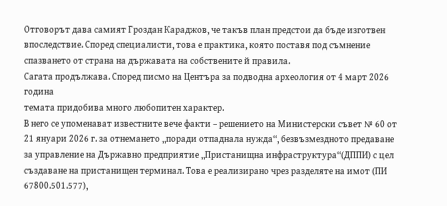Отговорът дава самият Гроздан Караджов, че такъв план предстои да бъде изготвен впоследствие. Според специалисти, това е практика, която поставя под съмнение спазването от страна на държавата на собствените й правила.
Сагата продължава. Според писмо на Центъра за подводна археология от 4 март 2026 година
темата придобива много любопитен характер.
В него се упоменават известните вече факти – решението на Mинистерски съвет № 60 от 21 януари 2026 г. за отнемането „поради отпаднала нужда“, безвъзмездното предаване за управление на Държавно предприятие „Пристанищна инфраструктура“(ДППИ) с цел създаване на пристанищен терминал. Това е реализирано чрез разделяте на имот (ПИ 67800.501.577),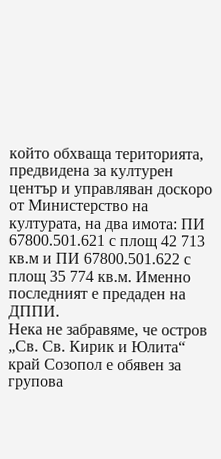който обхваща територията, предвидена за културен център и управляван доскоро от Министерство на културата, на два имота: ПИ 67800.501.621 с площ 42 713 кв.м и ПИ 67800.501.622 с площ 35 774 кв.м. Именно последният е предаден на ДППИ.
Нека не забравяме, че остров „Св. Св. Кирик и Юлита“ край Созопол е обявен за групова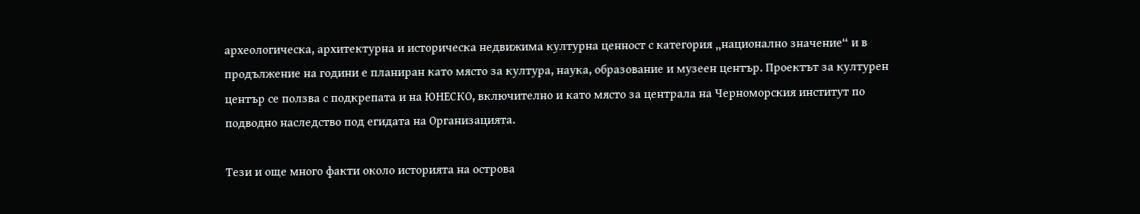археологическа, архитектурна и историческа недвижима културна ценност с категория „национално значение“ и в продължение на години е планиран като място за култура, наука, образование и музеен център. Проектът за културен център се ползва с подкрепата и на ЮНЕСКО, включително и като място за централа на Черноморския институт по подводно наследство под егидата на Организацията.

Тези и още много факти около историята на острова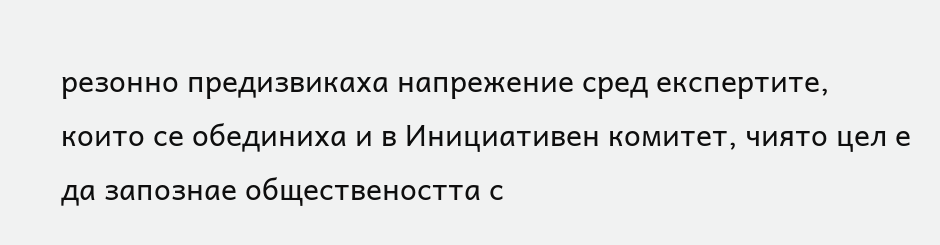резонно предизвикаха напрежение сред експертите,
които се обединиха и в Инициативен комитет, чиято цел е да запознае обществеността с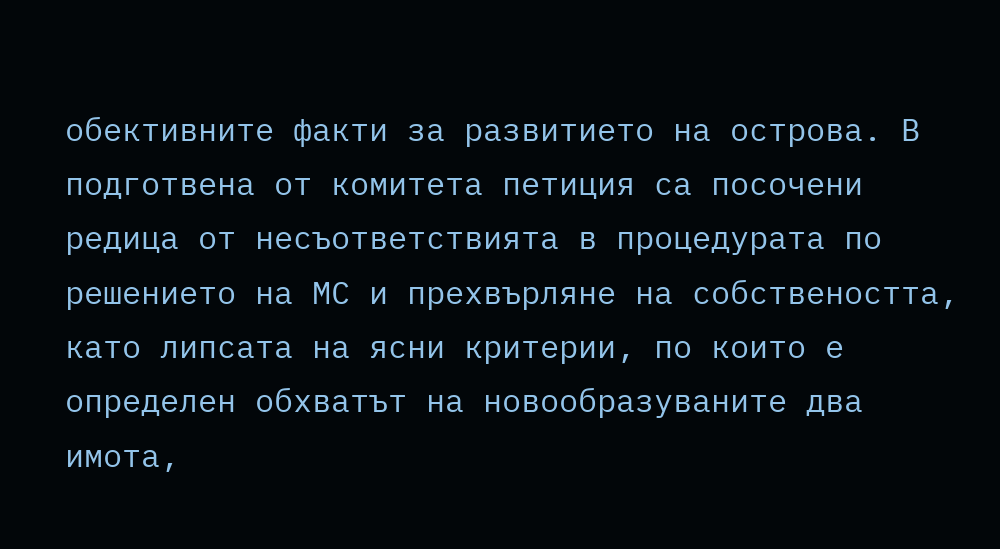обективните факти за развитието на острова. В подготвена от комитета петиция са посочени редица от несъответствията в процедурата по решението на МС и прехвърляне на собствеността, като липсата на ясни критерии, по които е определен обхватът на новообразуваните два имота,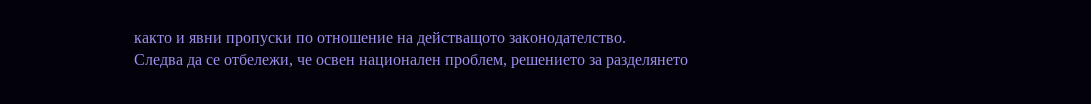както и явни пропуски по отношение на действащото законодателство.
Следва да се отбележи, че освен национален проблем, решението за разделянето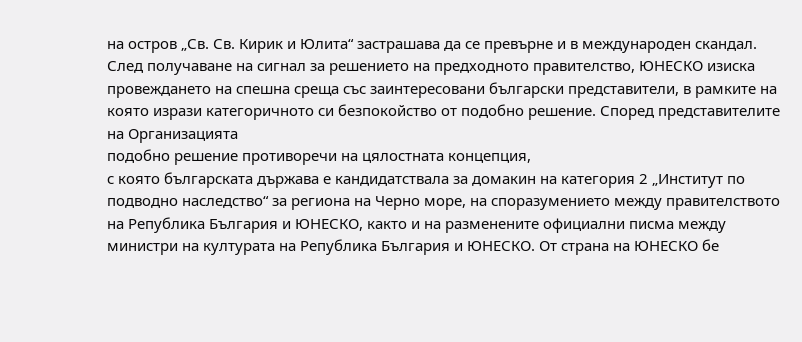на остров „Св. Св. Кирик и Юлита“ застрашава да се превърне и в международен скандал. След получаване на сигнал за решението на предходното правителство, ЮНЕСКО изиска провеждането на спешна среща със заинтересовани български представители, в рамките на която изрази категоричното си безпокойство от подобно решение. Според представителите на Организацията
подобно решение противоречи на цялостната концепция,
с която българската държава е кандидатствала за домакин на категория 2 „Институт по подводно наследство“ за региона на Черно море, на споразумението между правителството на Република България и ЮНЕСКО, както и на разменените официални писма между министри на културата на Република България и ЮНЕСКО. От страна на ЮНЕСКО бе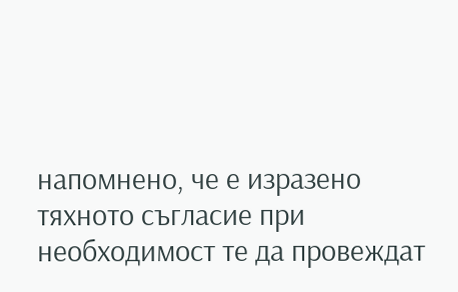напомнено, че е изразено тяхното съгласие при необходимост те да провеждат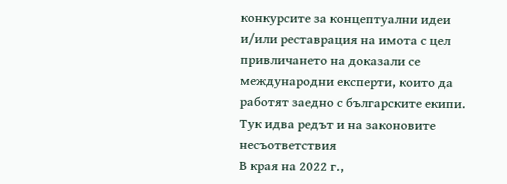конкурсите за концептуални идеи и/или реставрация на имота с цел привличането на доказали се международни експерти, които да работят заедно с българските екипи.
Тук идва редът и на законовите несъответствия
В края на 2022 г.,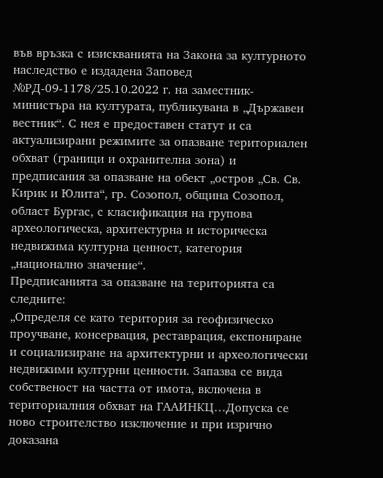във връзка с изискванията на Закона за културното наследство е издадена Заповед №РД-09-1178/25.10.2022 г. на заместник-министъра на културата, публикувана в „Държавен вестник“. С нея е предоставен статут и са актуализирани режимите за опазване териториален обхват (граници и охранителна зона) и предписания за опазване на обект „остров „Св. Св. Кирик и Юлита“, гр. Созопол, община Созопол, област Бургас, с класификация на групова археологическа, архитектурна и историческа недвижима културна ценност, категория „национално значение“.
Предписанията за опазване на територията са следните:
„Определя се като територия за геофизическо проучване, консервация, реставрация, експониране и социализиране на архитектурни и археологически недвижими културни ценности. Запазва се вида собственост на частта от имота, включена в териториалния обхват на ГААИНКЦ…Допуска се ново строителство изключение и при изрично доказана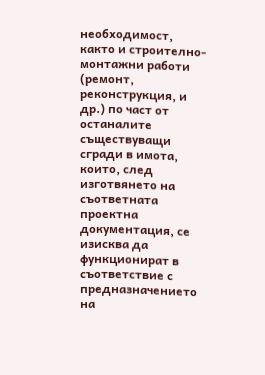необходимост, както и строително-монтажни работи (ремонт, реконструкция, и др.) по част от останалите съществуващи сгради в имота, които, след изготвянето на съответната проектна документация, се изисква да функционират в съответствие с предназначението на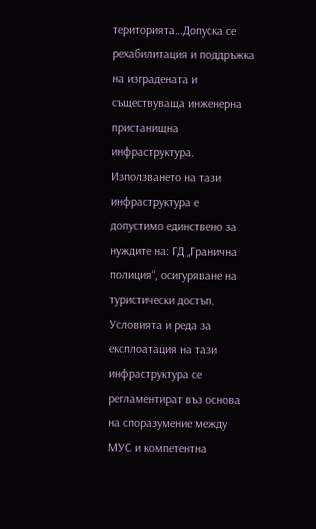територията…Допуска се рехабилитация и поддръжка на изградената и съществуваща инженерна пристанищна инфраструктура. Използването на тази инфраструктура е допустимо единствено за нуждите на: ГД „Гранична полиция“, осигуряване на туристически достъп. Условията и реда за експлоатация на тази инфраструктура се регламентират въз основа на споразумение между МУС и компетентна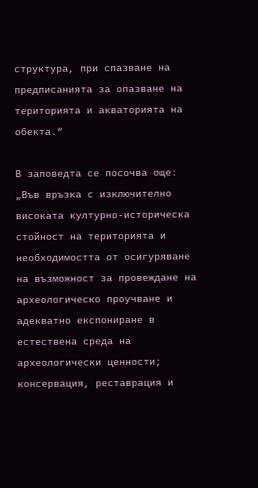структура, при спазване на предписанията за опазване на територията и акваторията на обекта.“

В заповедта се посочва още:
„Във връзка с изключително високата културно-историческа стойност на територията и необходимостта от осигуряване на възможност за провеждане на археологическо проучване и адекватно експониране в естествена среда на археологически ценности; консервация, реставрация и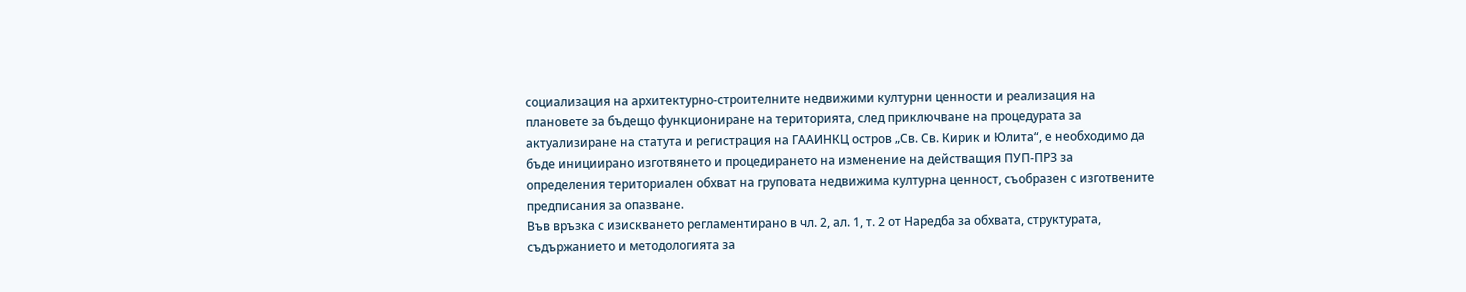социализация на архитектурно-строителните недвижими културни ценности и реализация на плановете за бъдещо функциониране на територията, след приключване на процедурата за актуализиране на статута и регистрация на ГААИНКЦ остров „Св. Св. Кирик и Юлита“, е необходимо да бъде инициирано изготвянето и процедирането на изменение на действащия ПУП-ПРЗ за определения териториален обхват на груповата недвижима културна ценност, съобразен с изготвените предписания за опазване.
Във връзка с изискването регламентирано в чл. 2, ал. 1, т. 2 от Наредба за обхвата, структурата, съдържанието и методологията за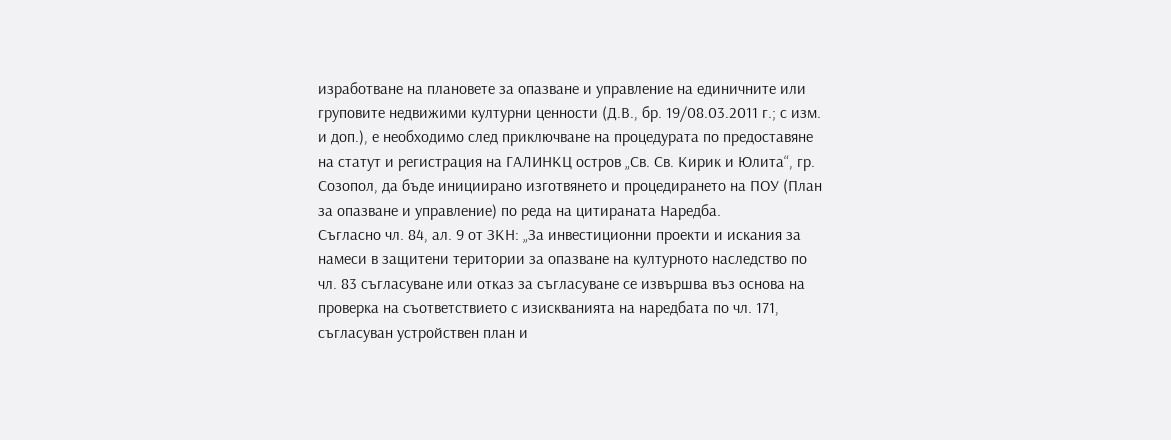изработване на плановете за опазване и управление на единичните или груповите недвижими културни ценности (Д.В., бр. 19/08.03.2011 г.; с изм. и доп.), е необходимо след приключване на процедурата по предоставяне на статут и регистрация на ГАЛИНКЦ остров „Св. Св. Кирик и Юлита“, гр. Созопол, да бъде инициирано изготвянето и процедирането на ПОУ (План за опазване и управление) по реда на цитираната Наредба.
Съгласно чл. 84, ал. 9 от ЗКН: „За инвестиционни проекти и искания за намеси в защитени територии за опазване на културното наследство по чл. 83 съгласуване или отказ за съгласуване се извършва въз основа на проверка на съответствието с изискванията на наредбата по чл. 171, съгласуван устройствен план и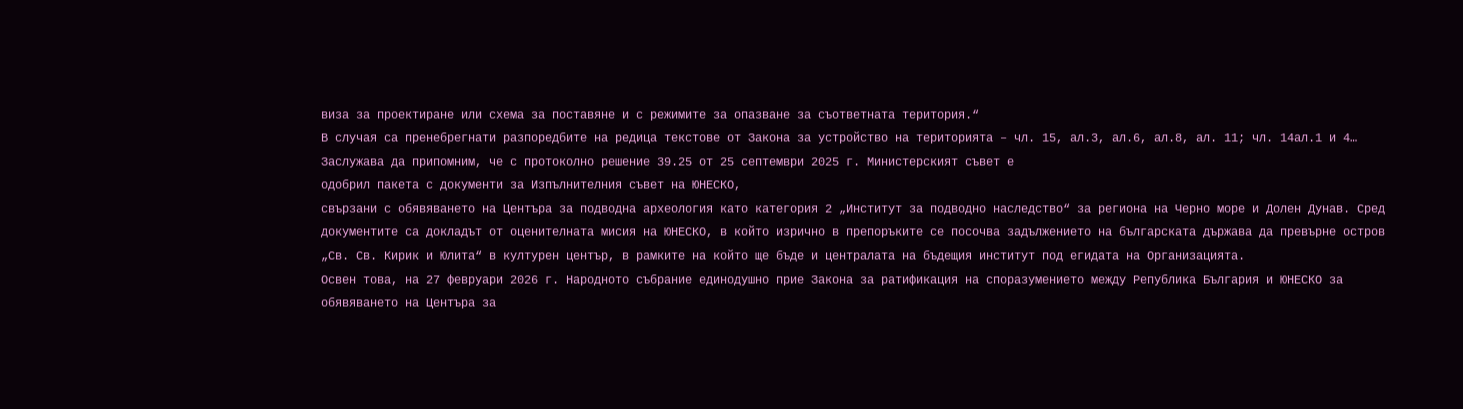виза за проектиране или схема за поставяне и с режимите за опазване за съответната територия.“
В случая са пренебрегнати разпоредбите на редица текстове от Закона за устройство на територията – чл. 15, ал.3, ал.6, ал.8, ал. 11; чл. 14ал.1 и 4…
Заслужава да припомним, че с протоколно решение 39.25 от 25 септември 2025 г. Министерският съвет е
одобрил пакета с документи за Изпълнителния съвет на ЮНЕСКО,
свързани с обявяването на Центъра за подводна археология като категория 2 „Институт за подводно наследство“ за региона на Черно море и Долен Дунав. Сред документите са докладът от оценителната мисия на ЮНЕСКО, в който изрично в препоръките се посочва задължението на българската държава да превърне остров „Св. Св. Кирик и Юлита“ в културен център, в рамките на който ще бъде и централата на бъдещия институт под егидата на Организацията.
Освен това, на 27 февруари 2026 г. Народното събрание единодушно прие Закона за ратификация на споразумението между Република България и ЮНЕСКО за обявяването на Центъра за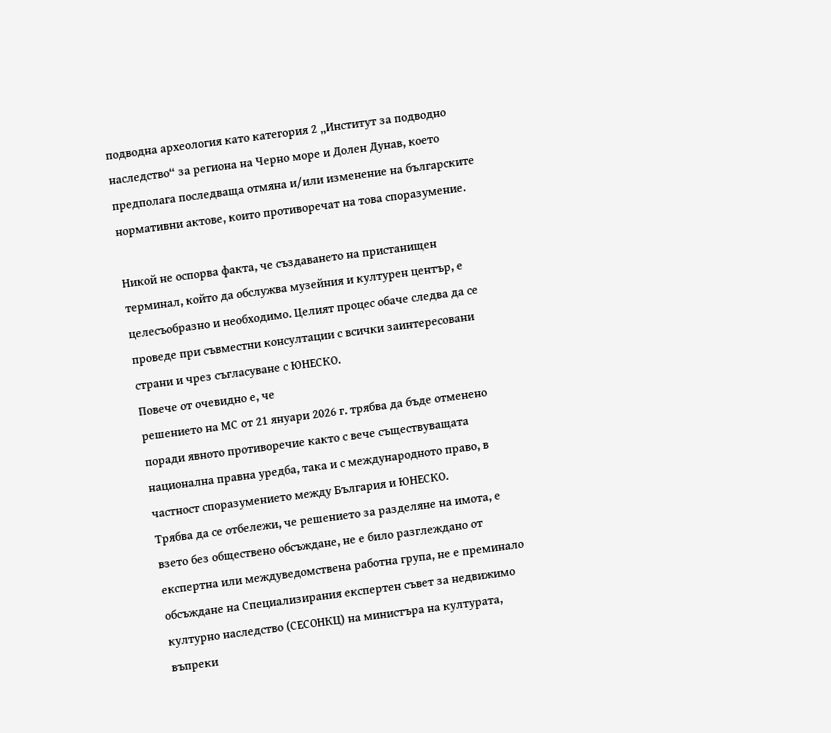подводна археология като категория 2 „Институт за подводно наследство“ за региона на Черно море и Долен Дунав, което предполага последваща отмяна и/или изменение на българските нормативни актове, които противоречат на това споразумение.

Никой не оспорва факта, че създаването на пристанищен терминал, който да обслужва музейния и културен център, е целесъобразно и необходимо. Целият процес обаче следва да се проведе при съвместни консултации с всички заинтересовани страни и чрез съгласуване с ЮНЕСКО.
Повече от очевидно е, че
решението на МС от 21 януари 2026 г. трябва да бъде отменено
поради явното противоречие както с вече съществуващата национална правна уредба, така и с международното право, в частност споразумението между България и ЮНЕСКО.
Трябва да се отбележи, че решението за разделяне на имота, е взето без обществено обсъждане, не е било разглеждано от експертна или междуведомствена работна група, не е преминало обсъждане на Специализирания експертен съвет за недвижимо културно наследство (СЕСОНКЦ) на министъра на културата, въпреки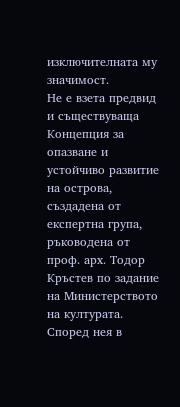изключителната му значимост.
Не е взета предвид и съществуваща Концепция за опазване и устойчиво развитие на острова, създадена от експертна група, ръководена от проф. арх. Тодор Кръстев по задание на Министерството на културата. Според нея в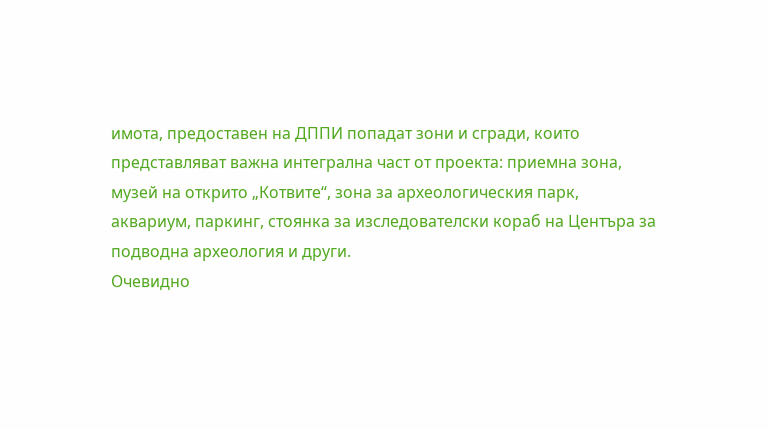имота, предоставен на ДППИ попадат зони и сгради, които представляват важна интегрална част от проекта: приемна зона, музей на открито „Котвите“, зона за археологическия парк, аквариум, паркинг, стоянка за изследователски кораб на Центъра за подводна археология и други.
Очевидно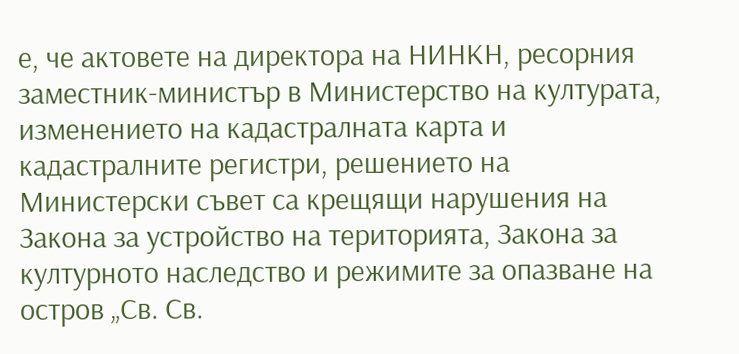е, че актовете на директора на НИНКН, ресорния заместник-министър в Министерство на културата, изменението на кадастралната карта и кадастралните регистри, решението на Министерски съвет са крещящи нарушения на Закона за устройство на територията, Закона за културното наследство и режимите за опазване на остров „Св. Св.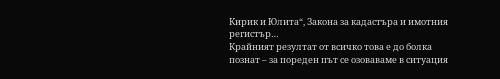Кирик и Юлита“, Закона за кадастъра и имотния регистър…
Крайният резултат от всичко това е до болка познат – за пореден път се озоваваме в ситуация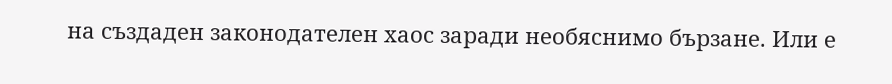на създаден законодателен хаос заради необяснимо бързане. Или е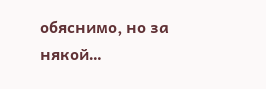обяснимо, но за някой…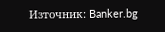Източник: Banker.bg